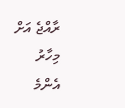ރާއްޖެ އަށް މިހާރު އެންމެ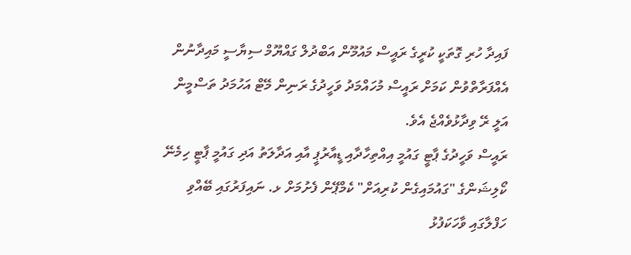ފައިދާ ހުރި ގޮތަކީ ކުރީގެ ރައީސް މައުމޫން އަބްދުލް ގައްޔޫމް ސިޔާސީ މައިދާނުން އެއްފަރާތްވުން ކަމަށް ރައީސް މުހައްމަދު ވަހީދުގެ ރަނިން މޭޓް އަހުމަދު ތަސްމީން އަލީ ރޭ ވިދާޅުވެއްޖެ އެވެ.
ރައީސް ވަހީދުގެ ޕާޓީ ގައުމީ އިއްތިހާދާއި ޑީއާރުޕީ އާއި އަދާލަތު އަދި ގައުމީ ޕާޓީ ހިމެނޭ ކޯލިޝަންގެ "ގައުމައިގެން ކުރިއަށް" ކެމްޕޭން ފެށުމަށް ޅ. ނައިފަރުގައި ބޭއްވި ހަފްލާގައި ވާހަކަފުޅު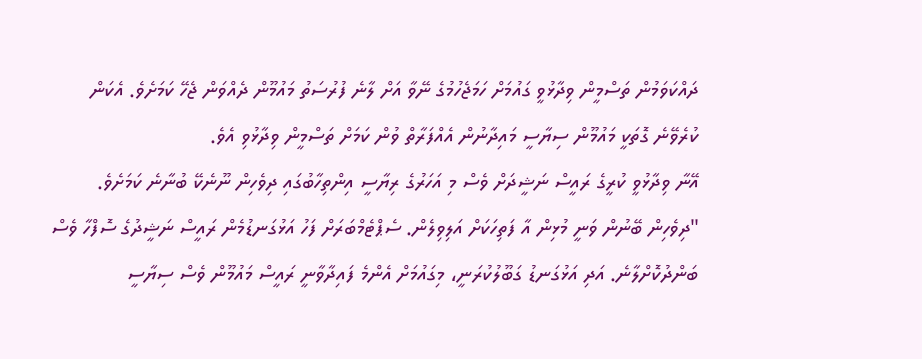ދައްކަވަމުން ތަސްމީން ވިދާޅުވީ ގައުމަށް ހަމަޖެހުމުގެ ނޭވާ އަށް ލާނެ ފުރުސަތު މައުމޫން ދެއްވަން ޖެހޭ ކަމަށެވެ. އެކަން ކުރެވޭނެ ގޮތަކީ މައުމޫން ސިޔާސީ މައިދާނުން އެއްފަރާތް ވުން ކަމަށް ތަސްމީން ވިދާޅުވި އެވެ.
އޭނާ ވިދާޅުވީ ކުރީގެ ރައީސް ނަޝީދަށް ވެސް މި އަހަރުގެ ރިޔާސީ އިންތިހާބުގައި ދިވެހިން ނޫނެކޭ ބުނާނެ ކަމަށެވެ.
"ދިވެހިން ބޭނުން ވަނީ މުޅިން އާ ފަތިހަކަށް އަލިވިލެން. ސެޕްޓެމްބަރަށް ފަހު އަޅުގަނޑުމެން ރައީސް ނަޝީދުގެ ސޮފްހާ ވެސް ބަންދުކޮށްލާނެ. އަދި އަޅުގަނޑު ގަބޫލުކުރަނީ، މިގައުމަށް އެންމެ ފައިދާވާނީ ރައީސް މައުމޫން ވެސް ސިޔާސީ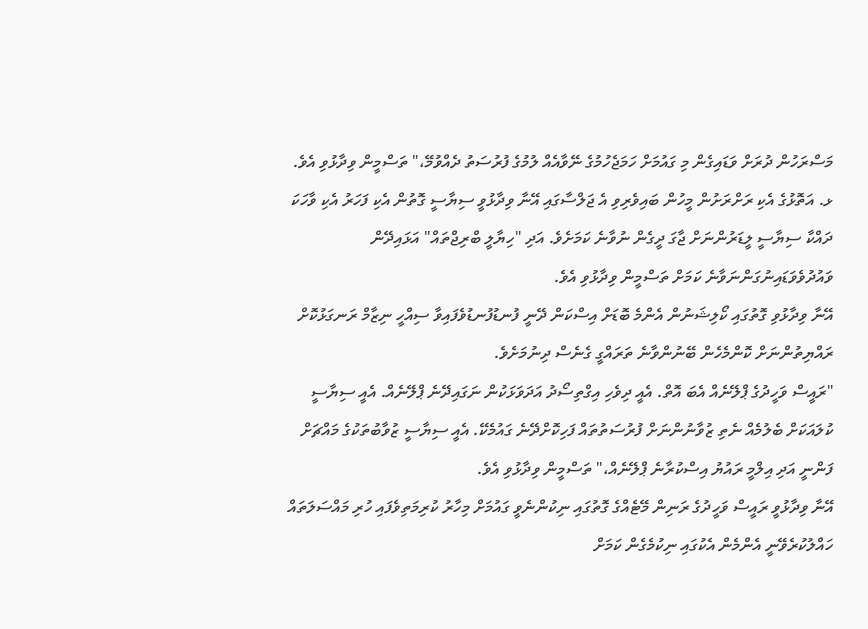މަސްރަހުން ދުރަށް ވަޑައިގެން މި ގައުމަށް ހަމަޖެހުމުގެ ނޭވާއެއް ލުމުގެ ފުރުސަތު ދެއްވުމޭ،" ތަސްމީން ވިދާޅުވި އެވެ.
ޅ. އަތޮޅުގެ އެކި ރަށްރަށުން މީހުން ބައިވެރިވި އެ ޖަލްސާގައި އޭނާ ވިދާޅުވީ ސިޔާސީ ގޮތުން އެކި ފަހަރު އެކި ވާހަކަ ދައްކާ ސިޔާސީ ލީޑަރުންނަށް ޖާގަ ދީގެން ނުވާނެ ކަމަށެވެ. އަދި "ހިޔާލީ ބްރިޖްތައް" އަޅައިދޭން ވައުދުވެވަޑައިނުގަންނަވާނެ ކަމަށް ތަސްމީން ވިދާޅުވި އެވެ.
އޭނާ ވިދާޅުވި ގޮތުގައި ކޯލިޝަނުން އެންމެ ބޮޑަށް އިސްކަން ދޭނީ ފުނޑުފުނޑުވެފައިވާ ސިއްހީ ނިޒާމް ރަނގަޅުކޮށް ރައްޔިތުންނަށް ކޮންމެހެން ބޭނުންވާނެ ތަރައްގީ ގެނެސް ދިނުމަށެވެ.
"ރައީސް ވަހީދުގެ ޕްލޭނެއް އެބަ އޮތް. އެއީ ދިވެހި އިގްތިސޯދު އަދަވަޅަކުން ނަގައިދޭނެ ޕްލޭނެއް. އެއީ ސިޔާސީ ކުލައަކަށް ބެލުމެއް ނެތި ޒުވާނުންނަށް ފުރުސަތުތައް ފަހިކޮށްދޭނެ ގައުމެކޭ. އެއީ ސިޔާސީ ޒުވާބުތަކުގެ މައްޗަށް ފަންނީ އަދި އިލްމީ ރައުޔު އިސްކުރާނެ ޕްލޭނެއް،" ތަސްމީން ވިދާޅުވި އެވެ.
އޭނާ ވިދާޅުވީ ރައީސް ވަހީދުގެ ރަނިން މޭޓެއްގެ ގޮތުގައި ނިކުންނެވީ ގައުމަށް މިހާރު ކުރިމަތިވެފައި ހުރި މައްސަލަތައް ހައްލުކުރެވޭނީ އެންމެން އެކުގައި ނިކުމެގެން ކަމަށް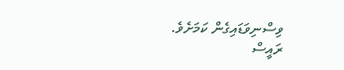ވިސްނިވަޑައިގެން ކަމަށެވެ.
ރައީސް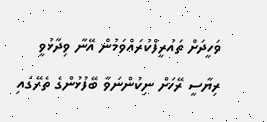ވަހީދަށް ތައުރީފްކުރައްވަމުން އޭނާ ވިދާޅުވީ ރިޔާސީ ރޭހަށް ނިކުންނަވާ ބޭފުޅުންގެ ތެރޭގައި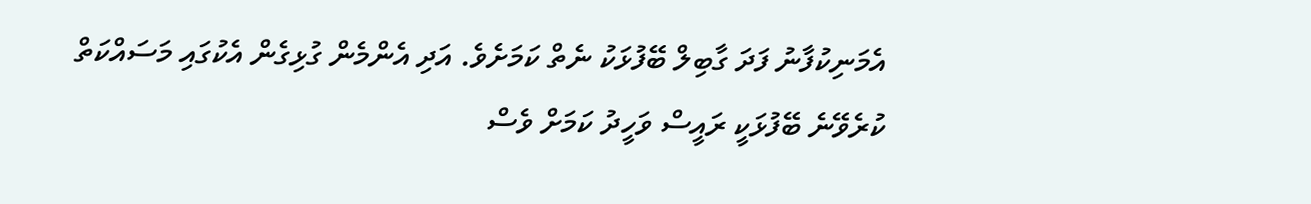އެމަނިކުފާނު ފަދަ ގާބިލް ބޭފުޅަކު ނެތް ކަމަށެވެ. އަދި އެންމެން ގުޅިގެން އެކުގައި މަސައްކަތް ކުރެވޭނެ ބޭފުޅަކީ ރައީސް ވަހީދު ކަމަށް ވެސް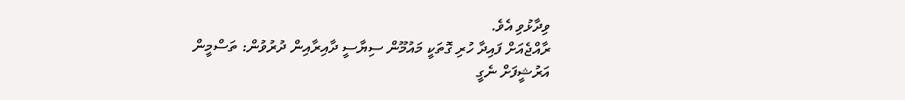ވިދާޅުވި އެވެ.
ރާއްޖެއަށް ފައިދާ ހުރި ގޮތަކީ މައުމޫން ސިޔާސީ ދާއިރާއިން ދުރުވުން: ތަސްމީން
އަރުޝީފަށް ނެގީ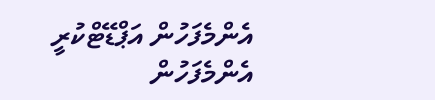އެންމެފަހުން އަޕްޑޭޓްކުރީ
އެންމެފަހުން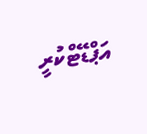އަޕްޑޭޓްކުރީ